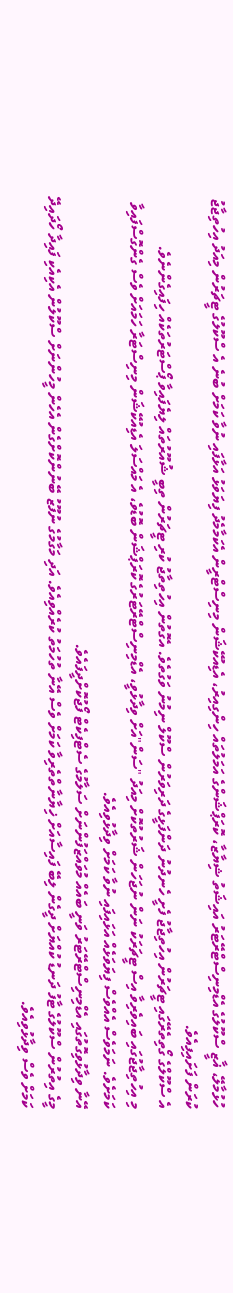ހުޅުމާލޭ، ޣާޒީ ސްކޫލުގެ އެޑްމިނިސްޓްރޭޓަރު އައިޝަތު ޝިޔާޒާ، ކޮރަޕްޝަންގެ އަމަލުތައް ހިންގިއިރު، އެޑިއުކޭޝަން މިނިސްޓްރީން އެކަމާމެދު ފިޔަވަޅު އަޅާފައި ނުވާ ކަމަށް ބުނެ އެ ސްކޫލުގެ ޓީޗަރުން މިއަދު އިހުތިޖާޖު ކުރަން ފަށައިފިއެވެ.
އެ ސްކޫލްގެ ގޯތިތެރޭގައި ޓީޗަރުން އިހުތިޖާޖު ފެށީ ހެނދުނު ދަންފަޅީގެ ދަރިވަރުން ސްކޫލް ނިމުނު ވަގުތެވެ. އެގޮތުން އިހުތިތާޖު ކުރި ޓީޗަރުން ތިބީ ޝުއޫރުތައް ލިޔެފައިވާ ޕޯސްޓަރުތަކެއް ހިފައިގެންނެވެ.
މި އިހުތިޖާޖުގައި ބައިވެރިވާ އިސް ޓީޗަރަކު ނަން ނުޖަހަން ޝަރުތުކޮށް މިއަދު "ސަން"އަށް ވިދާޅުވީ، އެޑްމިނިސްޓްރޭޓަރުގެ ކޮރަޕްޝަން ބޮޑުވެ، އެ މައްސަލަ އެޑިއުކޭޝަން މިނިސްޓަރާ ހަމައަށް ވެސް ގެންގޮސްފައިވާ ކަމަށެވެ. ނަމަވެސް އެއްވެސް ފިޔަވަޅެއް އަޅައިފައި ނުވާ ކަމަށް ވިދާޅުވިއެވެ.
އޭނާ ވިދާޅުވިގޮތުގައި އެޑްމިނިސްޓްރޭޓަރު ވަނީ ބައެއް މުވައްޒަފުންނަށް ސަލާމުގެ ސެޓްފިކެޓް ފޯޖުކޮށްދީފައެވެ.
މީގެ އިތުރުން ސްކޫލުގެ ޓާފު ދަނޑު ކުއްޔަށް ދީގެން ލިބޭ ފައިސާއަށް ޚިޔާނާތްތެރިވާ ކަމަށް ވެސް އޭނާ ތުހުމަތު ކުރެއްވިއެވެ. އަދި މަގާމުގެ ނުފޫޒު ބޭނުންކޮށްގެން އެހެން މީހުންނަށް ސްކޫލުން އެކިއެކި ފައިދާ ހޯދައިދޭ ކަމަށް ވެސް ވިދާޅުވިއެވެ.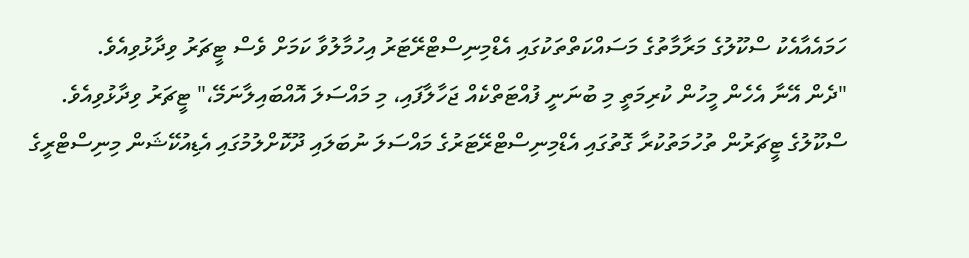ހަމައެއާއެކު ސްކޫލުގެ މަރާމާތުގެ މަސައްކަތްތަކުގައި އެޑްމިނިސްޓްރޭޓަރު އިހުމާލުވާ ކަމަށް ވެސް ޓީޗަރު ވިދާޅުވިއެވެ.
"ދެން އޭނާ އެހެން މީހުން ކުރިމަތީ މި ބުނަނީ ފުއްޓަތްކެއް ޖަހާލާފައި، މި މައްސަލަ އޮއްބައިލާނަމޭ،" ޓީޗަރު ވިދާޅުވިއެވެ.
ސްކޫލުގެ ޓީޗަރުން ތުހުމަތުކުރާ ގޮތުގައި އެޑްމިނިސްޓްރޭޓަރުގެ މައްސަލަ ނުބަލައި ދޫކޮށްލުމުގައި އެޑިއުކޭޝަން މިނިސްޓްރީގެ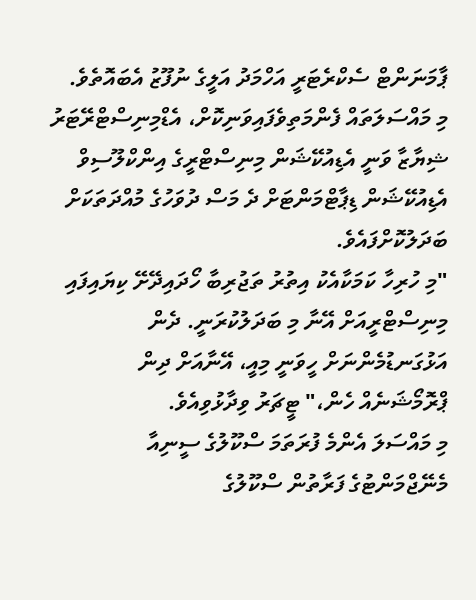ޕާމަނަންޓް ސެކްރެޓަރީ އަހްމަދު އަލީގެ ނުފޫޒު އެބައޮތެވެ.
މި މައްސަލަތައް ފެންމަތިވެފައިވަނިކޮށް، އެޑްމިނިސްޓްރޭޓަރު ޝިޔާޒާ ވަނީ އެޑިއުކޭޝަން މިނިސްޓްރީގެ އިންކްލޫސިވް އެޑިއުކޭޝަން ޑިޕާޓްމަންޓަށް ދެ މަސް ދުވަހުގެ މުއްދަތަކަށް ބަދަލުކޮށްފައެވެ.
"މި ހުރިހާ ކަމަކާއެކު އިތުރު ތަޖުރިބާ ހޯދައިދޭށޭ ކިޔައިފައި މިނިސްޓްރީއަށް އޭނާ މި ބަދަލުކުރަނީ. ދެން އަޅުގަނޑުމެންނަށް ހީވަނީ މިއީ، އޭނާއަށް ދިން ޕްރޮމޯޝަނެއް ހެން،" ޓީޗަރު ވިދާޅުވިއެވެ.
މި މައްސަލަ އެންމެ ފުރަތަމަ ސްކޫލުގެ ސީނިއާ މެނޭޖްމަންޓުގެ ފަރާތުން ސްކޫލުގެ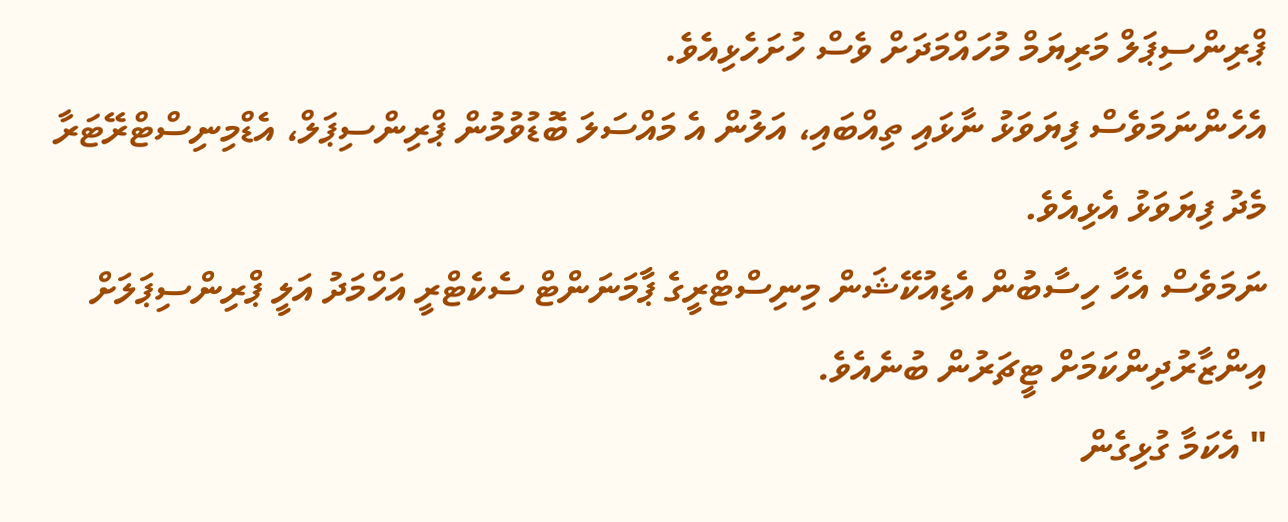ޕްރިންސިޕަލް މަރިޔަމް މުހައްމަދަށް ވެސް ހުށަހެޅިއެވެ.
އެހެންނަމަވެސް ފިޔަވަޅު ނާޅައި ތިއްބައި، އަލުން އެ މައްސަލަ ބޮޑުވުމުން ޕްރިންސިޕަލް، އެޑްމިނިސްޓްރޭޓަރާ މެދު ފިޔަވަޅު އެޅިއެވެ.
ނަމަވެސް އެހާ ހިސާބުން އެޑިއުކޭޝަން މިނިސްޓްރީގެ ޕާމަނަންޓް ސެކެޓްރީ އަހްމަދު އަލީ ޕްރިންސިޕަލަށް އިންޒާރުދިންކަމަށް ޓީޗަރުން ބުނެއެވެ.
" އެކަމާ ގުޅިގެން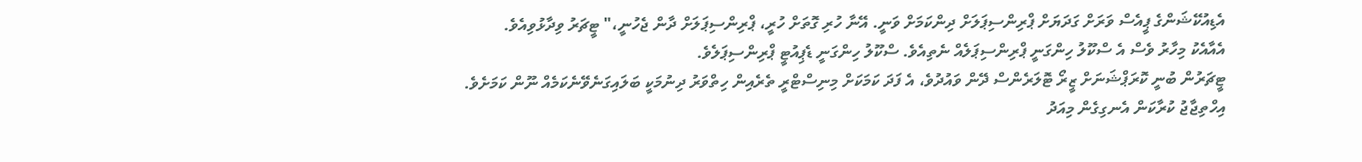އެޑިއުކޭޝަންގެ ޕީއެސް ވަރަށް ގަދަޔަށް ޕްރިންސިޕަލަށް ދިންކަމަށް ވަނީ. އޭނާ ހުރި ގޮތަށް ހުރީ، ޕްރިންސިޕަލަށް ދާން ޖެހުނީ،" ޓީޗަރު ވިދާޅުވިއެވެ.
އެއާއެކު މިހާރު ވެސް އެ ސްކޫލު ހިންގަނީ ޕްރިންސިޕަލެއް ނެތިއެވެ. ސްކޫލު ހިންގަނީ ޑެޕިއުޓީ ޕްރިންސިޕަލެވެ.
ޓީޗަރުން ބުނީ ކޮރަޕްޝަނަށް ޒީރޯ ޓޮލަރެންސް ދޭން ވައުދުވެ، އެ ފަދަ ކަމަކަށް މިނިސްޓްރީ ތެރެއިން ހިތްވަރު ދިނުމަކީ ބަލައިގަނެވޭނެކަމެއް ނޫން ކަމަށެވެ.
އިހްތިޖާޖު ކުރާކަން އެނގިގެން މިއަދު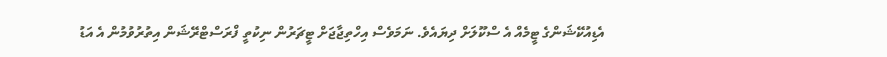އެޑިއުކޭޝަންގެ ޓީމެއް އެ ސްކޫލަށް ދިޔައެވެ. ނަމަވެސް އިހްތިޖާޖަށް ޓީޗަރުން ނިކުތީ ފްރަސްޓްރޭޝަން އިތުރުވުމުން އެ އަޑު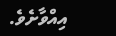އިއްވާށެވެ.